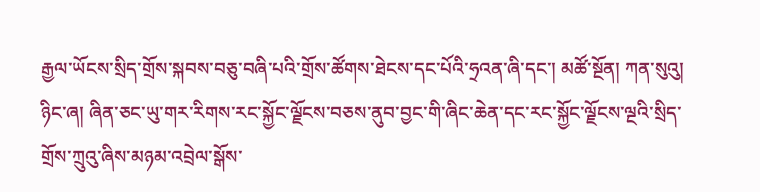རྒྱལ་ཡོངས་སྲིད་གྲོས་སྐབས་བཅུ་བཞི་པའི་གྲོས་ཚོགས་ཐེངས་དང་པོའི་ཧྲའན་ཞི་དང་། མཚོ་སྔོན། ཀན་སུའུ། ཉིང་ཞ། ཞིན་ཅང་ཡུ་གར་རིགས་རང་སྐྱོང་ལྗོངས་བཅས་ནུབ་བྱང་གི་ཞིང་ཆེན་དང་རང་སྐྱོང་ལྗོངས་ལྔའི་སྲིད་གྲོས་ཀྲུའུ་ཞིས་མཉམ་འབྲེལ་སྒོས་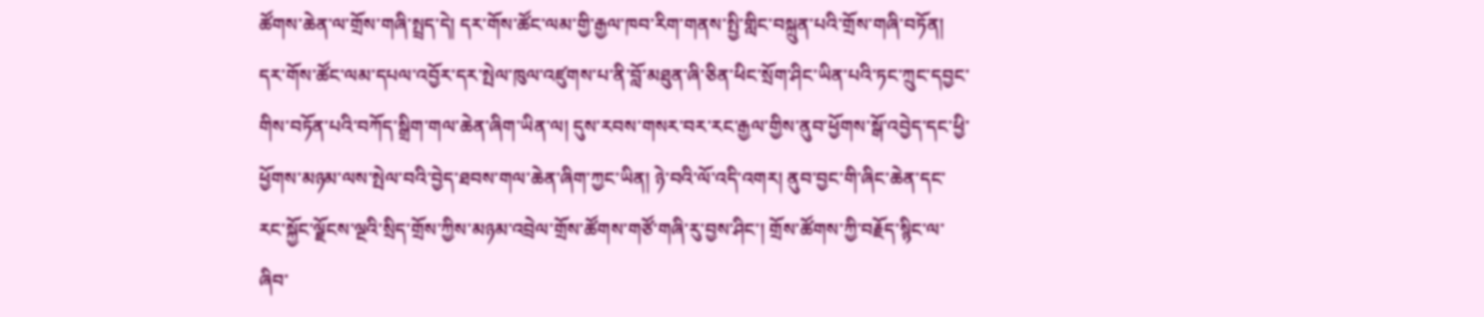ཚོགས་ཆེན་ལ་གྲོས་གཞི་སྤྲད་དེ། དར་གོས་ཚོང་ལམ་གྱི་རྒྱལ་ཁབ་རིག་གནས་སྤྱི་གླིང་བསྐྲུན་པའི་གྲོས་གཞི་བཏོན།
དར་གོས་ཚོང་ལམ་དཔལ་འབྱོར་དར་སྤེལ་ཁུལ་འཛུགས་པ་ནི་བློ་མཐུན་ཞི་ཅིན་ཕིང་སྲོག་ཤིང་ཡིན་པའི་ཏང་ཀྲུང་དབྱང་གིས་བཏོན་པའི་བཀོད་སྒྲིག་གལ་ཆེན་ཞིག་ཡིན་ལ། དུས་རབས་གསར་བར་རང་རྒྱལ་གྱིས་ནུབ་ཕྱོགས་སྒོ་འབྱེད་དང་ཕྱི་ཕྱོགས་མཉམ་ལས་སྤེལ་བའི་བྱེད་ཐབས་གལ་ཆེན་ཞིག་ཀྱང་ཡིན། ཉེ་བའི་ལོ་འདི་འགར། ནུབ་བྱང་གི་ཞིང་ཆེན་དང་རང་སྐྱོང་ལྗོངས་ལྔའི་སྲིད་གྲོས་ཀྱིས་མཉམ་འབྲེལ་གྲོས་ཚོགས་གཙོ་གཞི་རུ་བྱས་ཤིང་། གྲོས་ཚོགས་ཀྱི་བརྗོད་སྙིང་ལ་ཞིབ་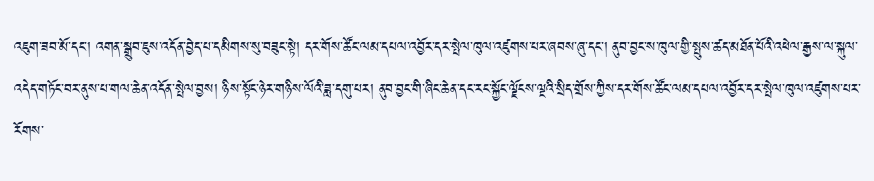འཇུག་ཟབ་མོ་དང་། འགན་སྒྲུབ་ཇུས་འདོན་བྱེད་པ་དམིགས་སུ་བཟུང་སྟེ། དར་གོས་ཚོང་ལམ་དཔལ་འབྱོར་དར་སྤེལ་ཁུལ་འཛུགས་པར་ཞབས་ཞུ་དང་། ནུབ་བྱང་ས་ཁུལ་གྱི་སྤུས་ཚད་མཐོན་པོའི་འཕེལ་རྒྱས་ལ་སྐུལ་འདེད་གཏོང་བར་ནུས་པ་གལ་ཆེན་འདོན་སྤེལ་བྱས། ཉིས་སྟོང་ཉེར་གཉིས་ལོའི་ཟླ་དགུ་པར། ནུབ་བྱང་གི་ཞིང་ཆེན་དང་རང་སྐྱོང་ལྗོངས་ལྔའི་སྲིད་གྲོས་ཀྱིས་དར་གོས་ཚོང་ལམ་དཔལ་འབྱོར་དར་སྤེལ་ཁུལ་འཛུགས་པར་རོགས་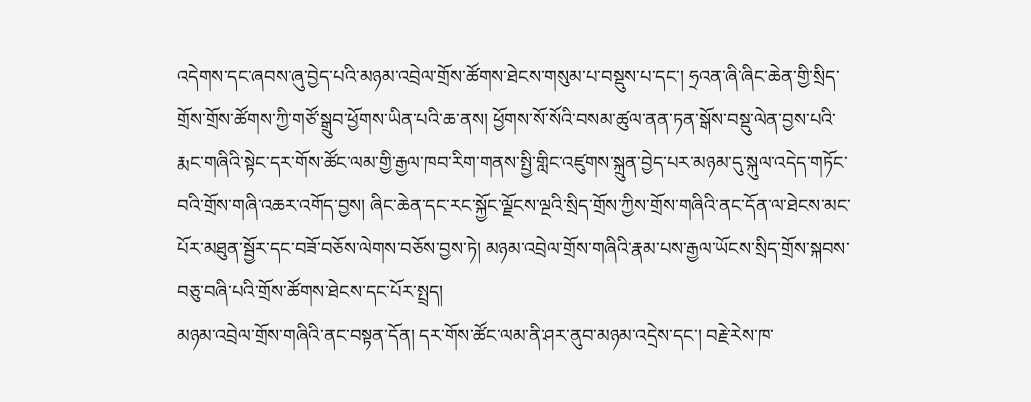འདེགས་དང་ཞབས་ཞུ་བྱེད་པའི་མཉམ་འབྲེལ་གྲོས་ཚོགས་ཐེངས་གསུམ་པ་བསྡུས་པ་དང་། ཧྲའན་ཞི་ཞིང་ཆེན་གྱི་སྲིད་གྲོས་གྲོས་ཚོགས་ཀྱི་གཙོ་སྒྲུབ་ཕྱོགས་ཡིན་པའི་ཆ་ནས། ཕྱོགས་སོ་སོའི་བསམ་ཚུལ་ནན་ཏན་སྒོས་བསྡུ་ལེན་བྱས་པའི་རྨང་གཞིའི་སྟེང་དར་གོས་ཚོང་ལམ་གྱི་རྒྱལ་ཁབ་རིག་གནས་སྤྱི་གླིང་འཛུགས་སྐྲུན་བྱེད་པར་མཉམ་དུ་སྐུལ་འདེད་གཏོང་བའི་གྲོས་གཞི་འཆར་འགོད་བྱས། ཞིང་ཆེན་དང་རང་སྐྱོང་ལྗོངས་ལྔའི་སྲིད་གྲོས་ཀྱིས་གྲོས་གཞིའི་ནང་དོན་ལ་ཐེངས་མང་པོར་མཐུན་སྦྱོར་དང་བཟོ་བཅོས་ལེགས་བཅོས་བྱས་ཏེ། མཉམ་འབྲེལ་གྲོས་གཞིའི་རྣམ་པས་རྒྱལ་ཡོངས་སྲིད་གྲོས་སྐབས་བཅུ་བཞི་པའི་གྲོས་ཚོགས་ཐེངས་དང་པོར་སྤྲད།
མཉམ་འབྲེལ་གྲོས་གཞིའི་ནང་བསྟན་དོན། དར་གོས་ཚོང་ལམ་ནི་ཤར་ནུབ་མཉམ་འདྲེས་དང་། བརྗེ་རེས་ཁ་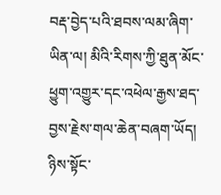བརྡ་བྱེད་པའི་ཐབས་ལམ་ཞིག་ཡིན་ལ། མིའི་རིགས་ཀྱི་ཐུན་མོང་ཕྱུག་འགྱུར་དང་འཕེལ་རྒྱས་ཐད་བྱས་རྗེས་གལ་ཆེན་བཞག་ཡོད། ཉིས་སྟོང་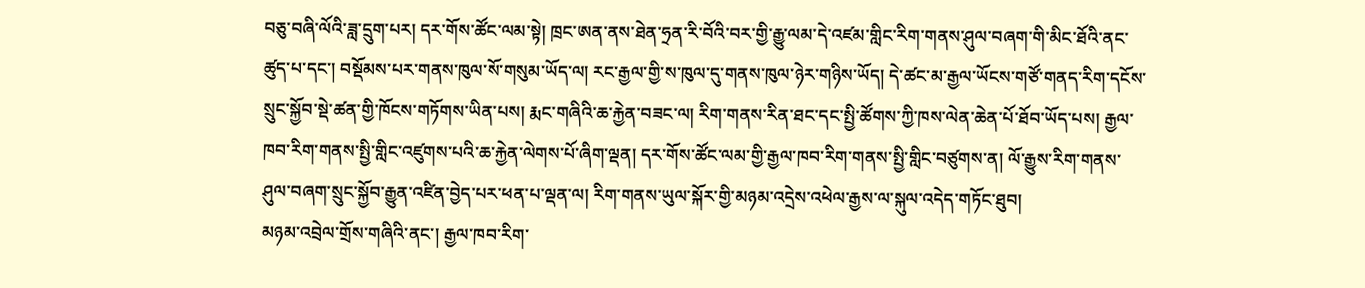བཅུ་བཞི་ལོའི་ཟླ་དྲུག་པར། དར་གོས་ཚོང་ལམ་སྟེ། ཁྲང་ཨན་ནས་ཐེན་ཧྲན་རི་བོའི་བར་གྱི་རྒྱུ་ལམ་དེ་འཛམ་གླིང་རིག་གནས་ཤུལ་བཞག་གི་མིང་ཐོའི་ནང་ཚུད་པ་དང་། བསྡོམས་པར་གནས་ཁུལ་སོ་གསུམ་ཡོད་ལ། རང་རྒྱལ་གྱི་ས་ཁུལ་དུ་གནས་ཁུལ་ཉེར་གཉིས་ཡོད། དེ་ཚང་མ་རྒྱལ་ཡོངས་གཙོ་གནད་རིག་དངོས་སྲུང་སྐྱོབ་སྡེ་ཚན་གྱི་ཁོངས་གཏོགས་ཡིན་པས། རྨང་གཞིའི་ཆ་རྐྱེན་བཟང་ལ། རིག་གནས་རིན་ཐང་དང་སྤྱི་ཚོགས་ཀྱི་ཁས་ལེན་ཆེན་པོ་ཐོབ་ཡོད་པས། རྒྱལ་ཁབ་རིག་གནས་སྤྱི་གླིང་འཛུགས་པའི་ཆ་རྐྱེན་ལེགས་པོ་ཞིག་ལྡན། དར་གོས་ཚོང་ལམ་གྱི་རྒྱལ་ཁབ་རིག་གནས་སྤྱི་གླིང་བཙུགས་ན། ལོ་རྒྱུས་རིག་གནས་ཤུལ་བཞག་སྲུང་སྐྱོབ་རྒྱུན་འཛིན་བྱེད་པར་ཕན་པ་ལྡན་ལ། རིག་གནས་ཡུལ་སྐོར་གྱི་མཉམ་འདྲེས་འཕེལ་རྒྱས་ལ་སྐུལ་འདེད་གཏོང་ཐུབ།
མཉམ་འབྲེལ་གྲོས་གཞིའི་ནང་། རྒྱལ་ཁབ་རིག་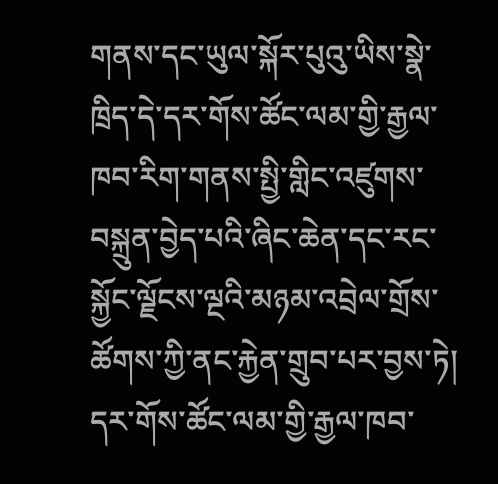གནས་དང་ཡུལ་སྐོར་པུའུ་ཡིས་སྣེ་ཁྲིད་དེ་དར་གོས་ཚོང་ལམ་གྱི་རྒྱལ་ཁབ་རིག་གནས་སྤྱི་གླིང་འཛུགས་བསྐྲུན་བྱེད་པའི་ཞིང་ཆེན་དང་རང་སྐྱོང་ལྗོངས་ལྔའི་མཉམ་འབྲེལ་གྲོས་ཚོགས་ཀྱི་ནང་རྐྱེན་གྲུབ་པར་བྱས་ཏེ། དར་གོས་ཚོང་ལམ་གྱི་རྒྱལ་ཁབ་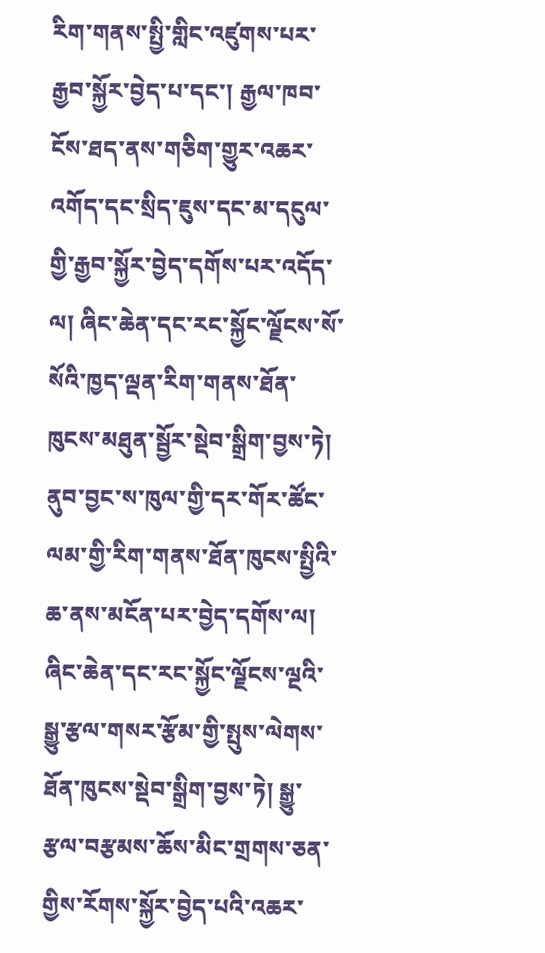རིག་གནས་སྤྱི་གླིང་འཛུགས་པར་རྒྱབ་སྐྱོར་བྱེད་པ་དང་། རྒྱལ་ཁབ་ངོས་ཐད་ནས་གཅིག་གྱུར་འཆར་འགོད་དང་སྲིད་ཇུས་དང་མ་དངུལ་གྱི་རྒྱབ་སྐྱོར་བྱེད་དགོས་པར་འདོད་ལ། ཞིང་ཆེན་དང་རང་སྐྱོང་ལྗོངས་སོ་སོའི་ཁྱད་ལྡན་རིག་གནས་ཐོན་ཁུངས་མཐུན་སྦྱོར་སྡེབ་སྒྲིག་བྱས་ཏེ། ནུབ་བྱང་ས་ཁུལ་གྱི་དར་གོར་ཚོང་ལམ་གྱི་རིག་གནས་ཐོན་ཁུངས་སྤྱིའི་ཆ་ནས་མངོན་པར་བྱེད་དགོས་ལ། ཞིང་ཆེན་དང་རང་སྐྱོང་ལྗོངས་ལྔའི་སྒྱུ་རྩལ་གསར་རྩོམ་གྱི་སྤུས་ལེགས་ཐོན་ཁུངས་སྡེབ་སྒྲིག་བྱས་ཏེ། སྒྱུ་རྩལ་བརྩམས་ཆོས་མིང་གྲགས་ཅན་གྱིས་རོགས་སྐྱོར་བྱེད་པའི་འཆར་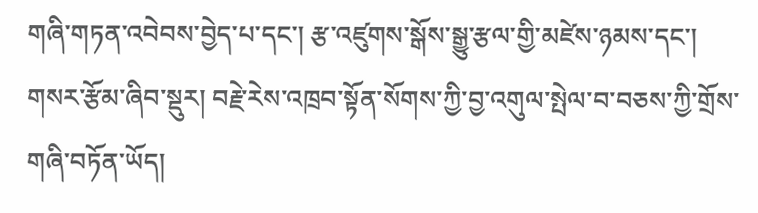གཞི་གཏན་འབེབས་བྱེད་པ་དང་། རྩ་འཛུགས་སྒོས་སྒྱུ་རྩལ་གྱི་མཛེས་ཉམས་དང་། གསར་རྩོམ་ཞིབ་སྡུར། བརྗེ་རེས་འཁྲབ་སྟོན་སོགས་ཀྱི་བྱ་འགུལ་སྤེལ་བ་བཅས་ཀྱི་གྲོས་གཞི་བཏོན་ཡོད།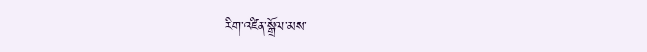རིག་འཛིན་སྒྲོལ་མས་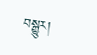བསྒྱུར།